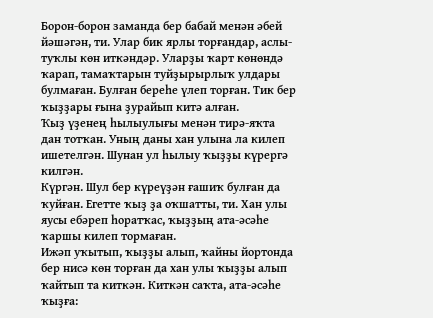Борон-борон заманда бер бабай менән әбей йәшәгән, ти. Улар бик ярлы торғандар, аслы-туҡлы көн иткәндәр. Уларҙы ҡарт көнөндә ҡарап, тамаҡтарын туйҙырырлыҡ улдары булмаған. Булған береһе үлеп торған. Тик бер ҡыҙҙары ғына ҙурайып китә алған.
Ҡыҙ үҙенең һылыулығы менән тирә-яҡта дан тотҡан. Уның даны хан улына ла килеп ишетелгән. Шунан ул һылыу ҡыҙҙы күрергә килгән.
Күргән. Шул бер күреүҙән ғашиҡ булған да ҡуйған. Егетте ҡыҙ ҙа оҡшатты, ти. Хан улы яусы ебәреп һоратҡас, ҡыҙҙың ата-әсәһе ҡаршы килеп тормаған.
Ижәп уҡытып, ҡыҙҙы алып, ҡайны йортонда бер нисә көн торған да хан улы ҡыҙҙы алып ҡайтып та киткән. Киткән саҡта, ата-әсәһе ҡыҙға: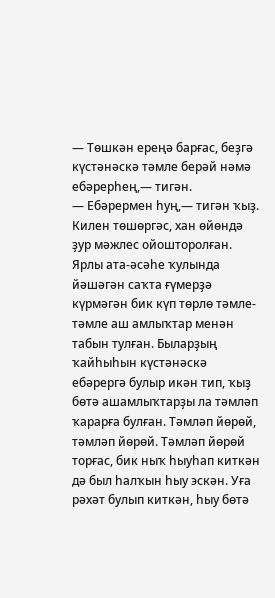— Төшкән ереңә барғас, беҙгә күстәнәскә тәмле берәй нәмә ебәрерһең,— тигән.
— Ебәрермен һуң,— тигән ҡыҙ.
Килен төшөргәс, хан өйөндә ҙур мәжлес ойошторолған. Ярлы ата-әсәһе ҡулында йәшәгән саҡта ғүмерҙә күрмәгән бик күп төрлө тәмле-тәмле аш амлыҡтар менән табын тулған. Быларҙың ҡайһыһын күстәнәскә ебәрергә булыр икән тип, ҡыҙ бөтә ашамлыҡтарҙы ла тәмләп ҡарарға булған. Тәмләп йөрөй, тәмләп йөрөй. Тәмләп йөрөй торғас, бик ныҡ һыуһап киткән дә был һалҡын һыу эскән. Уға рәхәт булып киткән, һыу бөтә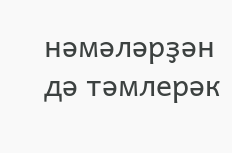нәмәләрҙән дә тәмлерәк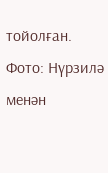тойолған.
Фото: Нүрзилә менән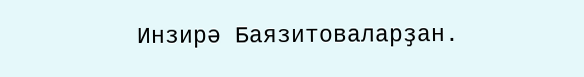Инзирә Баязитоваларҙан.